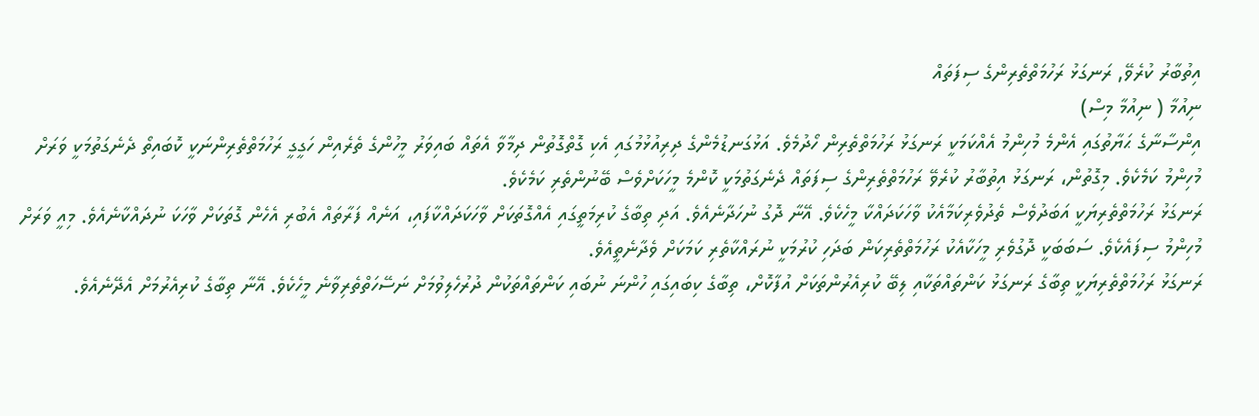އިތުބާރު ކުރެވޭ, ރަނގަޅު ރަހުމަތްތެރިންގެ ސިފަތައް
ނިއުމާ ( ނިއުމާ މިސް)
އިންސާނާގެ ޙަޔާތުގައި އެންމެ މުހިންމު އެއްކަމަކީ ރަނގަޅު ރަހުމަތްތެރިން ހޯދުމެވެ. އަޅުގަނޑުމެންގެ ދިރިއުޅުމުގައި އެކި ގޮތްގޮތުން ދިމާވާ އެތައް ބައިވަރު މީހުންގެ ތެރެއިން ހަގީގީ ރަހުމަތްތެރިންނަކީ ކޮބައިތޯ ދެނެގަތުމަކީ ވަރަށް މުހިންމު ކަމެކެވެ. މިގޮތުން، ރަނގަޅު އިތުބާރު ކުރެވޭ ރަހުމަތްތެރިންގެ ސިފަތައް ދެނެގަތުމަކީ ކޮންމެ މީހަކަށްވެސް ބޭނުންތެރި ކަމެކެވެ.
ރަނގަޅު ރަހުމަތްތެރިޔަކީ އަބަދުވެސް ތެދުވެރިކަމާއެކު ވާހަކަދައްކާ މީހެކެވެ. އޭނާ ދޮގު ނުހަދާނެއެވެ. އަދި ތިބާގެ ކުރިމަތީގައި އެއްގޮތަކަށް ވާހަކަދައްކާފައި، އަނެއް ފަރާތައް އެބުރި އެހެން ގޮތަކަށް ވާހަކަ ނުދައްކާނެއެވެ. މިއީ ވަރަށް މުހިންމު ސިފައެކެވެ. ސަބަބަކީ ދޮގުވެރި މީހަކާއެކު ރަހުމަތްތެރިކަން ބަދަހި ކުރުމަކީ ނުރައްކާތެރި ކަމަކަށް ވެދާނެތީއެވެ.
ރަނގަޅު ރަހުމަތްތެރިޔަކީ ތިބާގެ ރަނގަޅު ކަންތައްތަކާއި ލިބޭ ކުރިއެރުންތަކަށް އުފާކޮށް، ތިބާގެ ކިބައިގައި ހުންނަ ނުބައި ކަންތައްތަކުން ދުރުހެލިވުމަށް ނަސޭހަތްތެރިވާނެ މީހެކެވެ. އޭނާ ތިބާގެ ކުރިއެރުމަށް އެދޭނެއެވެ.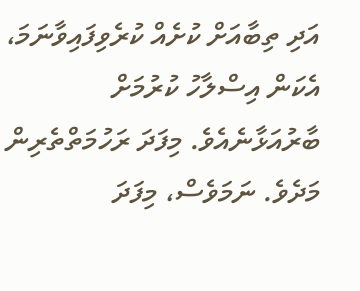އަދި ތިބާއަށް ކުށެއް ކުރެވިފައިވާނަމަ، އެކަން އިސްލާހު ކުރުމަށް ބާރުއަޅާނެއެވެ. މިފަދަ ރަހުމަތްތެރިން މަދެވެ. ނަމަވެސް، މިފަދަ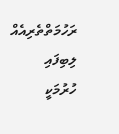ރަހުމަތްތެރިއެއް ލިބިފައި ހުރުމަކީ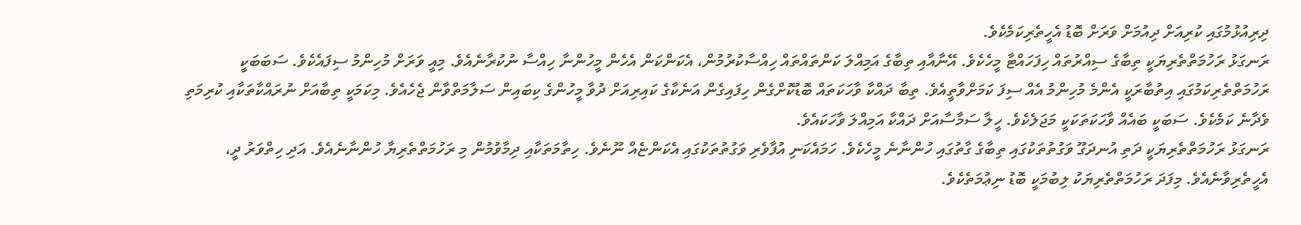ދިރިއުޅުމުގައި ކުރިއަށް ދިއުމަށް ވަރަށް ބޮޑު އެހީތެރިކަމެކެވެ.
ރަނގަޅު ރަހުމަތްތެރިޔަކީ ތިބާގެ ސިއްރުތައް ހިފަހައްޓާ މީހެކެވެ. އޭނާއާއި ތިބާގެ އަމިއްލަ ކަންތައްތައް ހިއްސާކުރުމުން، އެކަންކަން އެހެން މީހުންނާ ހިއްސާ ނުކުރާނެއެވެ. މިއީ ވަރަށް މުހިންމު ސިފައެކެވެ. ސަބަބަކީ ރަހުމަތްތެރިކަމުގައި އިތުބާރަކީ އެންމެ މުހިންމު އެއް ސިފަ ކަމަށްވާތީއެވެ. ތިބާ ދައްކާ ވާހަކަތައް ބޮޑުކޮށްގެން ހިފައިގެން އަނެކާގެ ކައިރިއަށް ދުވާ މީހުންގެ ކިބައިން ސަލާމަތްވާން ޖެހެއެވެ. މިކަމަކީ ތިބާއަށް ނުރައްކާތަކާއި ކުރިމަތި ވެދާނެ ކަމެކެވެ. ސަބަކީ ބައެއް ވާހަކަތަކަކީ މަޖަލެކެވެ. ހީލާ ސަމާސާއަށް ދައްކާ އަމިއްލަ ވާހަކައެވެ.
ރަނގަޅު ރަހުމަތްތެރިޔަކީ ދަތި އުނދަގޫ ވަގުތުތަކުގައި ތިބާގެ ގާތުގައި ހުންނާނެ މީހެކެވެ. ހަމައެކަނި އުފާވެރި ވަގުތުތަކުގައި އެކަންޏެއް ނޫނެވެ. ހިތާމަތަކާއި ދިމާވުމުން މި ރަހުމަތްތެރިޔާ ހުންނާނެއެވެ. އަދި ހިތްވަރު ދީ، އެހީތެރިވާނެއެވެ. މިފަދަ ރަހުމަތްތެރިޔަކު ލިބުމަކީ ބޮޑު ނިޢުމަތެކެވެ.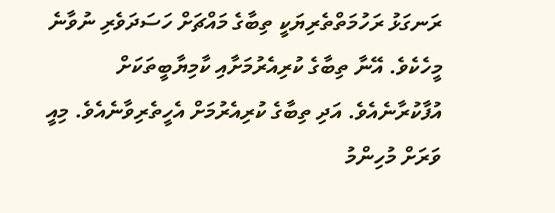ރަނގަޅު ރަހުމަތްތެރިޔަކީ ތިބާގެ މައްޗަށް ހަސަދަވެރި ނުވާނެ މީހެކެވެ. އޭނާ ތިބާގެ ކުރިއެރުމަށާއި ކާމިޔާބީތަކަށް އުފާކުރާނެއެވެ. އަދި ތިބާގެ ކުރިއެރުމަށް އެހީތެރިވާނެއެވެ. މިއީ ވަރަށް މުހިންމު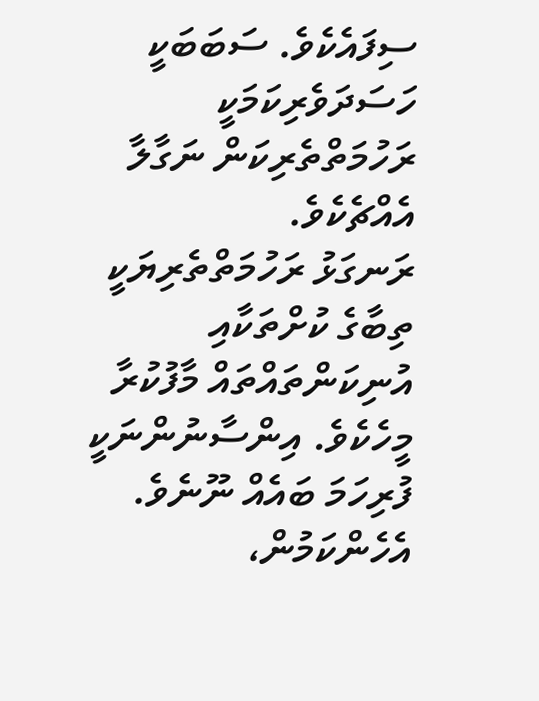ސިފައެކެވެ. ސަބަބަކީ ހަސަދަވެރިކަމަކީ ރަހުމަތްތެރިކަން ނަގާލާ އެއްޗެކެވެ.
ރަނގަޅު ރަހުމަތްތެރިޔަކީ ތިބާގެ ކުށްތަކާއި އުނިކަންތައްތައް މާފުކުރާ މީހެކެވެ. އިންސާނުންނަކީ ފުރިހަމަ ބައެއް ނޫނެވެ. އެހެންކަމުން،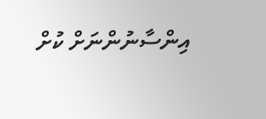އިންސާނުންނަށް ކުށް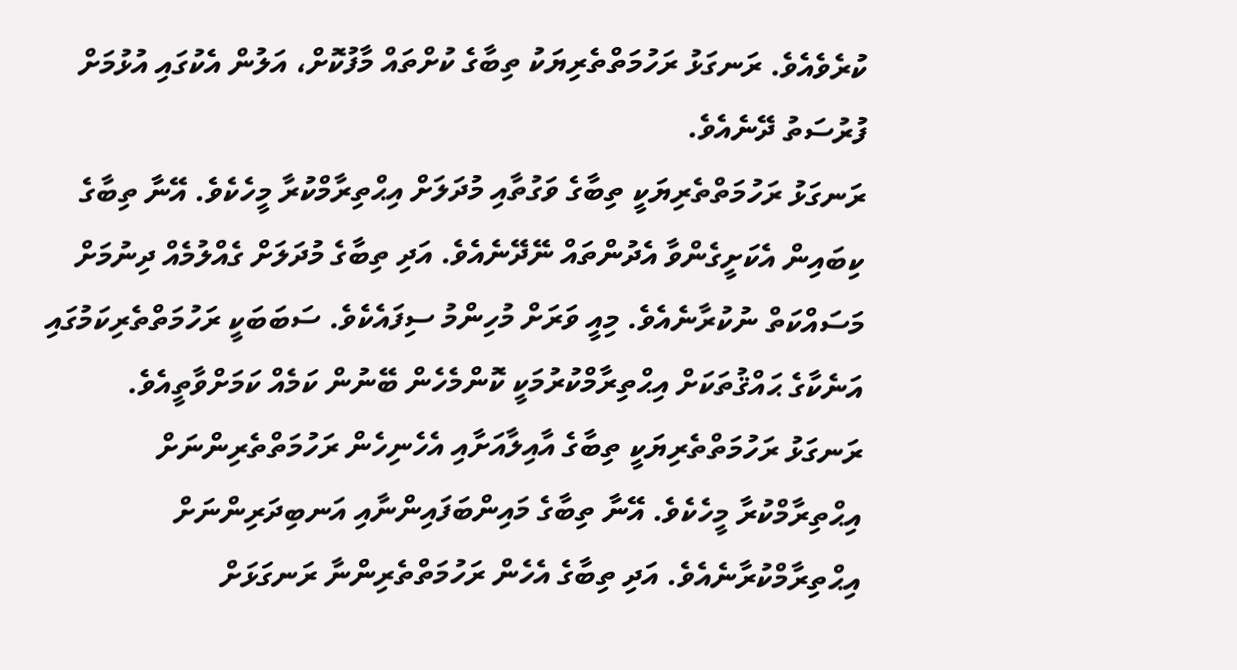ކުރެވެއެވެ. ރަނގަޅު ރަހުމަތްތެރިޔަކު ތިބާގެ ކުށްތައް މާފުކޮށް، އަލުން އެކުގައި އުޅުމަށް ފުރުސަތު ދޭނެއެވެ.
ރަނގަޅު ރަހުމަތްތެރިޔަކީ ތިބާގެ ވަގުތާއި މުދަލަށް އިޙްތިރާމްކުރާ މީހެކެވެ. އޭނާ ތިބާގެ ކިބައިން އެކަށީގެންވާ އެދުންތައް ނޭދޭނެއެވެ. އަދި ތިބާގެ މުދަލަށް ގެއްލުމެއް ދިނުމަށް މަސައްކަތް ނުކުރާނެއެވެ. މިއީ ވަރަށް މުހިންމު ސިފައެކެވެ. ސަބަބަކީ ރަހުމަތްތެރިކަމުގައި އަނެކާގެ ޙައްޤުތަކަށް އިޙްތިރާމްކުރުމަކީ ކޮންމެހެން ބޭނުން ކަމެއް ކަމަށްވާތީއެވެ.
ރަނގަޅު ރަހުމަތްތެރިޔަކީ ތިބާގެ އާއިލާއަށާއި އެހެނިހެން ރަހުމަތްތެރިންނަށް އިޙްތިރާމްކުރާ މީހެކެވެ. އޭނާ ތިބާގެ މައިންބަފައިންނާއި އަނބިދަރިންނަށް އިޙްތިރާމްކުރާނެއެވެ. އަދި ތިބާގެ އެހެން ރަހުމަތްތެރިންނާ ރަނގަޅަށް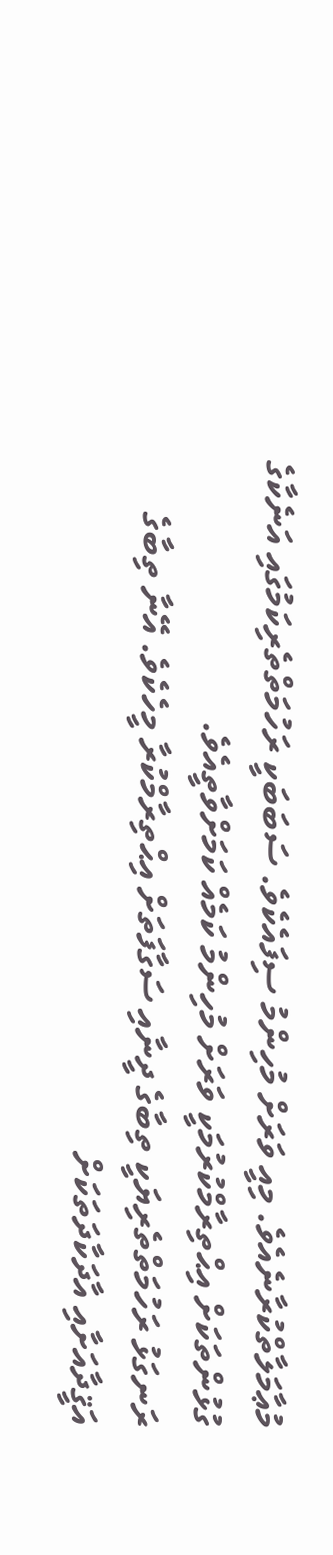މުޢާމަލާތްކުރާނެއެވެ. މިއީ ވަރަށް މުހިންމު ސިފައެކެވެ. ސަބަބަކީ ރަހުމަތްތެރިކަމުގައި އަނެކާގެ ގުޅުންތަކަށް އިޙްތިރާމްކުރުމަކީ ވަރަށް މުހިންމު ކަމެއް ކަމަށްވާތީއެވެ.
ރަނގަޅު ރަހުމަތްތެރިޔަކީ ތިބާގެ ދީނާއި ސަގާފަތަށް އިޙްތިރާމްކުރާ މީހެކެވެ. އޭނާ ތިބާގެ އަޤީދާއަށާއި އާދަކާދަތަކަށް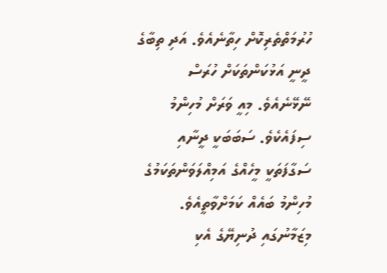ހުރުމަތްތެރިކޮށް ހިތާނެއެވެ. އަދި ތިބާގެ ދީނީ އަޅުކަންތަކަށް ހުރަސް ނޭޅޭނެއެވެ. މިއީ ވަރަށް މުހިންމު ސިފައެކެވެ. ސަބަބަކީ ދީނާއި ސަގާފަތަކީ މީހެއްގެ އަމިއްލަވަންތަކަމުގެ މުހިންމު ބައެއް ކަމަށްވާތީއެވެ. މިޒަމާނުގައި ދުނިޔޭގެ އެކި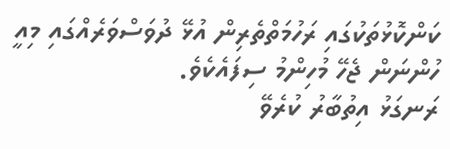ކަންކޮޅުތަކުގައި ރަހުމަތްތެރިން އުޅޭ ދުވަސްވަރެއްގައި މިއީ ހުންނަން ޖެހޭ މުހިންމު ސިފައެކެވެ.
ރަނގަޅު އިތުބާރު ކުރެވޭ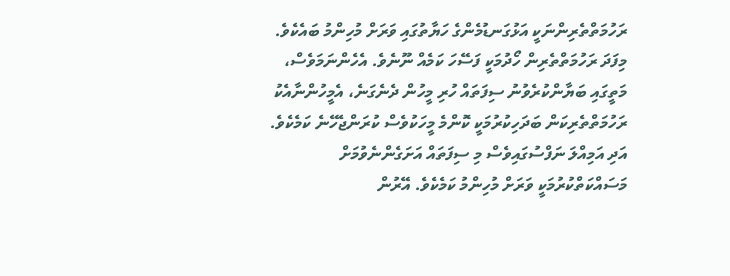ރަހުމަތްތެރިންނަކީ އަޅުގަނޑުމެންގެ ހަޔާތުގައި ވަރަށް މުހިންމު ބައެކެވެ. މިފަދަ ރަހުމަތްތެރިން ހޯދުމަކީ ފަސޭހަ ކަމެއް ނޫނެވެ. އެހެންނަމަވެސް، މަތީގައި ބަޔާންކުރެވުނު ސިފަތައް ހުރި މީހުން ދެނެގަނެ، އެމީހުންނާއެކު ރަހުމަތްތެރިކަން ބަދަހިކުރުމަކީ ކޮންމެ މީހަކުވެސް ކުރަންޖެހޭނެ ކަމެކެވެ. އަދި އަމިއްލަ ނަފްސުގައިވެސް މި ސިފަތައް އަށަގެންނެވުމަށް މަސައްކަތްކުރުމަކީ ވަރަށް މުހިންމު ކަމެކެވެ. އޭރުން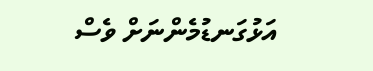އަޅުގަނޑުމެންނަށް ވެސް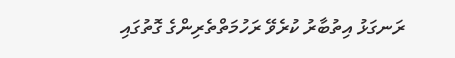ރަނގަޅު އިތުބާރު ކުރެވޭ ރަހުމަތްތެރިންގެ ގޮތުގައި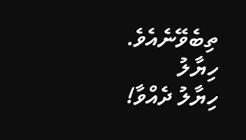ތިބެވޭނެއެވެ.
ހިޔާލު
ހިޔާލު ދެއްވާ!